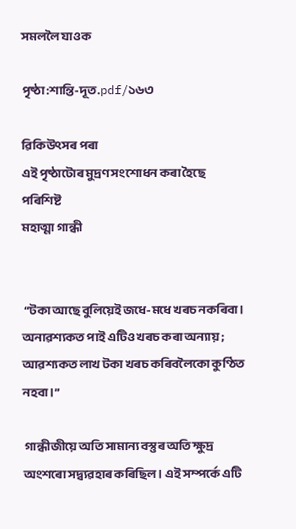সমললৈ যাওক

পৃষ্ঠা:শান্তি-দূত.pdf/১৬৩

ৱিকিউৎসৰ পৰা
এই পৃষ্ঠাটোৰ মুদ্ৰণ সংশোধন কৰা হৈছে
পৰিশিষ্ট
মহাত্মা গান্ধী


 “টকা আছে বুলিয়েই জধে-মধে খৰচ নকৰিবা। অনাৱশ্যকত পাই এটিও খৰচ কৰা অন্যায় ; আৱশ্যকত লাখ টকা খৰচ কৰিবলৈকো কুণ্ঠিত নহবা ।”

 গান্ধীজীয়ে অতি সামান্য বস্তুৰ অতি ক্ষুদ্র অংশৰো সদ্ব্যৱহাৰ কৰিছিল। এই সম্পর্কে এটি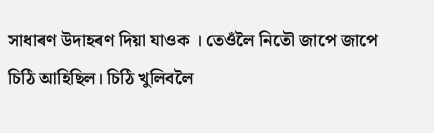সাধাৰণ উদাহৰণ দিয়া যাওক । তেওঁলৈ নিতৌ জাপে জাপে চিঠি আহিছিল। চিঠি খুলিবলৈ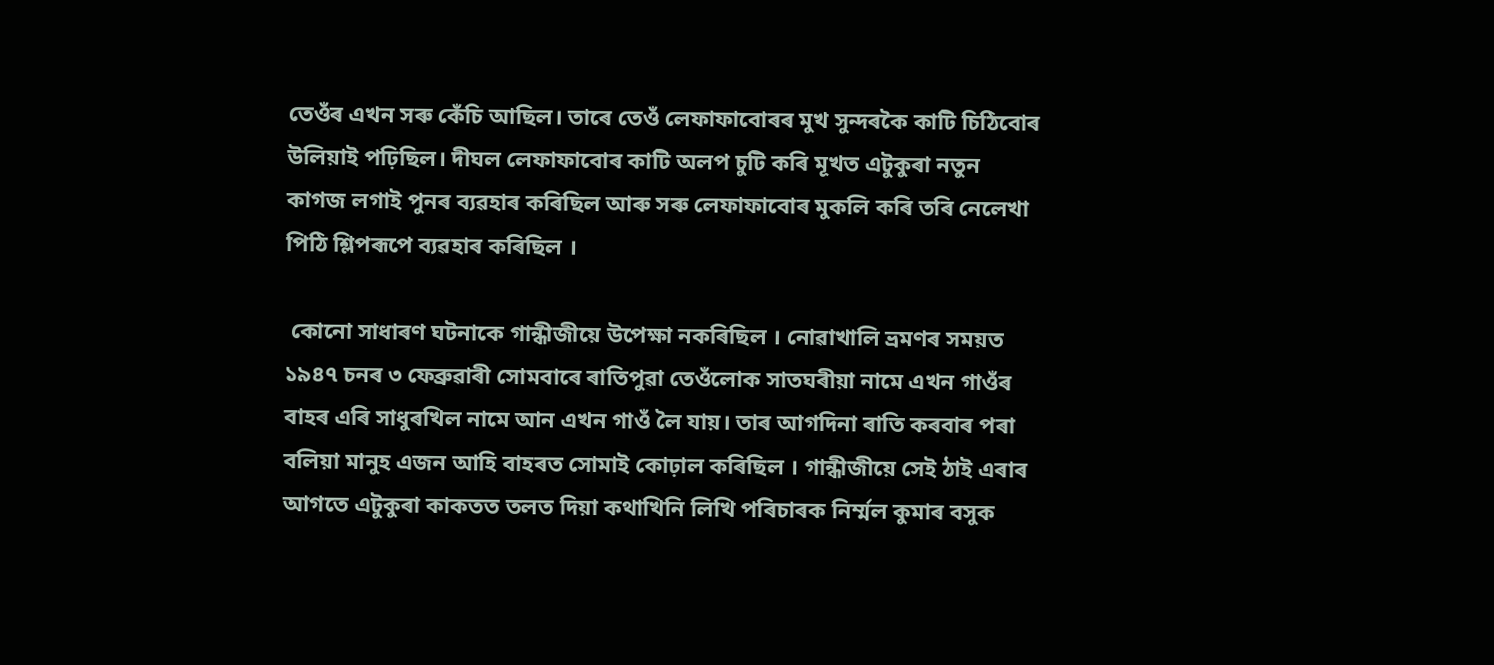তেওঁৰ এখন সৰু কেঁচি আছিল। তাৰে তেওঁ লেফাফাবোৰৰ মুখ সুন্দৰকৈ কাটি চিঠিবোৰ উলিয়াই পঢ়িছিল। দীঘল লেফাফাবোৰ কাটি অলপ চুটি কৰি মূখত এটুকুৰা নতুন কাগজ লগাই পুনৰ ব্যৱহাৰ কৰিছিল আৰু সৰু লেফাফাবোৰ মুকলি কৰি তৰি নেলেখা পিঠি শ্লিপৰূপে ব্যৱহাৰ কৰিছিল ।

 কোনো সাধাৰণ ঘটনাকে গান্ধীজীয়ে উপেক্ষা নকৰিছিল । নোৱাখালি ভ্ৰমণৰ সময়ত ১৯৪৭ চনৰ ৩ ফেব্ৰুৱাৰী সোমবাৰে ৰাতিপুৱা তেওঁলোক সাতঘৰীয়া নামে এখন গাওঁৰ বাহৰ এৰি সাধুৰখিল নামে আন এখন গাওঁ লৈ যায়। তাৰ আগদিনা ৰাতি কৰবাৰ পৰা বলিয়া মানুহ এজন আহি বাহৰত সোমাই কোঢ়াল কৰিছিল । গান্ধীজীয়ে সেই ঠাই এৰাৰ আগতে এটুকুৰা কাকতত তলত দিয়া কথাখিনি লিখি পৰিচাৰক নিৰ্ম্মল কুমাৰ বসুক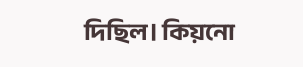দিছিল। কিয়নো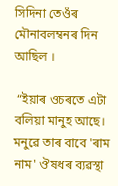সিদিনা তেওঁৰ মৌনাবলম্বনৰ দিন আছিল ।

 “ইয়াৰ ওচৰতে এটা বলিয়া মানুহ আছে। মনুৱে তাৰ বাবে 'ৰাম নাম' ঔষধৰ ব্যৱস্থা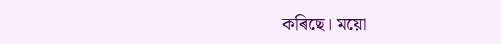কৰিছে। ময়ো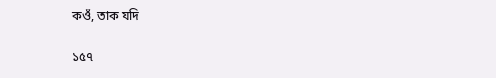কওঁ, তাক যদি

১৫৭